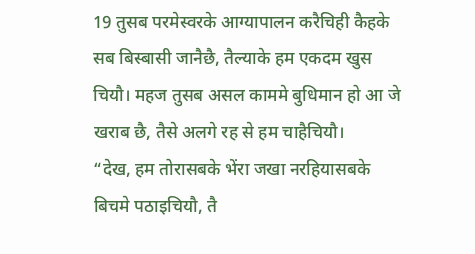19 तुसब परमेस्वरके आग्यापालन करैचिही कैहके सब बिस्बासी जानैछै, तैल्याके हम एकदम खुस चियौ। महज तुसब असल काममे बुधिमान हो आ जे खराब छै, तैसे अलगे रह से हम चाहैचियौ।
“देख, हम तोरासबके भेंरा जखा नरहियासबके बिचमे पठाइचियौ, तै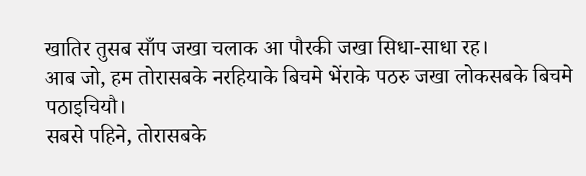खातिर तुसब साँप जखा चलाक आ पौरकी जखा सिधा-साधा रह।
आब जो, हम तोरासबके नरहियाके बिचमे भेंराके पठरु जखा लोकसबके बिचमे पठाइचियौ।
सबसे पहिने, तोरासबके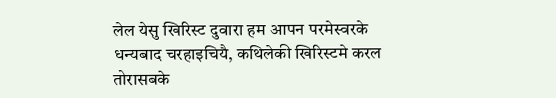लेल येसु खिरिस्ट दुवारा हम आपन परमेस्वरके धन्यबाद चरहाइचियै, कथिलेकी खिरिस्टमे करल तोरासबके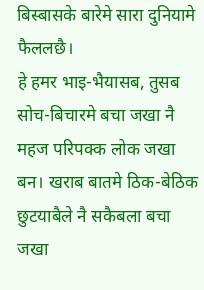बिस्बासके बारेमे सारा दुनियामे फैललछै।
हे हमर भाइ-भैयासब, तुसब सोच-बिचारमे बचा जखा नै महज परिपक्क लोक जखा बन। खराब बातमे ठिक-बेठिक छुटयाबैले नै सकैबला बचा जखा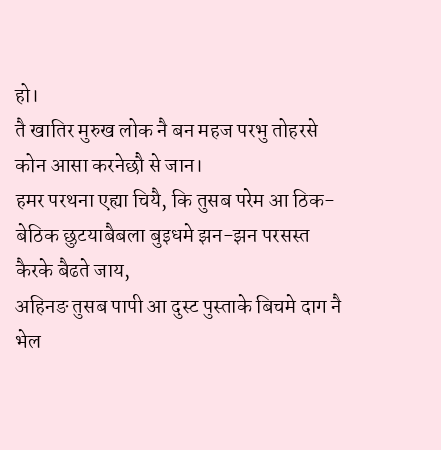हो।
तै खातिर मुरुख लोक नै बन महज परभु तोहरसे कोन आसा करनेछौ से जान।
हमर परथना एह्या चियै, कि तुसब परेम आ ठिक-बेठिक छुटयाबैबला बुइधमे झन-झन परसस्त कैरके बैढते जाय,
अहिनङ तुसब पापी आ दुस्ट पुस्ताके बिचमे दाग नै भेल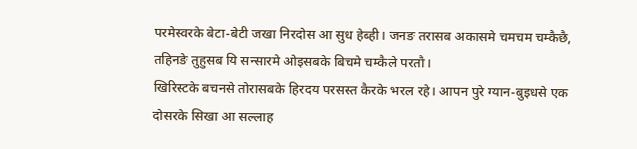परमेस्वरके बेटा-बेटी जखा निरदोस आ सुध हेब्ही। जनङ तरासब अकासमे चमचम चम्कैछै, तहिनङे तुहुसब यि सन्सारमे ओइसबके बिचमे चम्कैले परतौ।
खिरिस्टके बचनसे तोरासबके हिरदय परसस्त कैरके भरल रहे। आपन पुरे ग्यान-बुइधसे एक दोसरके सिखा आ सल्लाह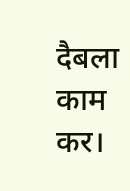दैबला काम कर।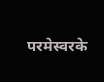परमेस्वरके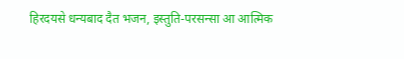हिरदयसे धन्यबाद दैत भजन, इस्तुति-परसन्सा आ आत्मिक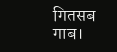गितसब गाब।